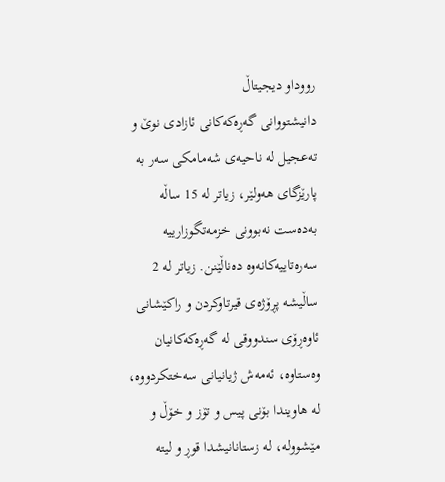رووداو دیجیتاڵ
دانیشتووانی گەڕەکەکانی ئازادی نوێ و تەعجیل لە ناحیەی شەمامکی سەر بە پارێزگای هەولێر، زیاتر لە 15 ساڵە بەدەست نەبوونی خزمەتگوزارییە سەرەتاییەکانەوە دەناڵێنن. زیاتر لە 2 ساڵیشە پڕۆژەی قیرتاوکردن و راکێشانی ئاوەڕۆی سندووقی لە گەڕەکەکانیان وەستاوە، ئەمەش ژیانیانی سەختکردووە، لە هاویندا بۆنی پیس و تۆز و خۆڵ و مێشوولە، لە زستانانیشدا قوڕ و لیتە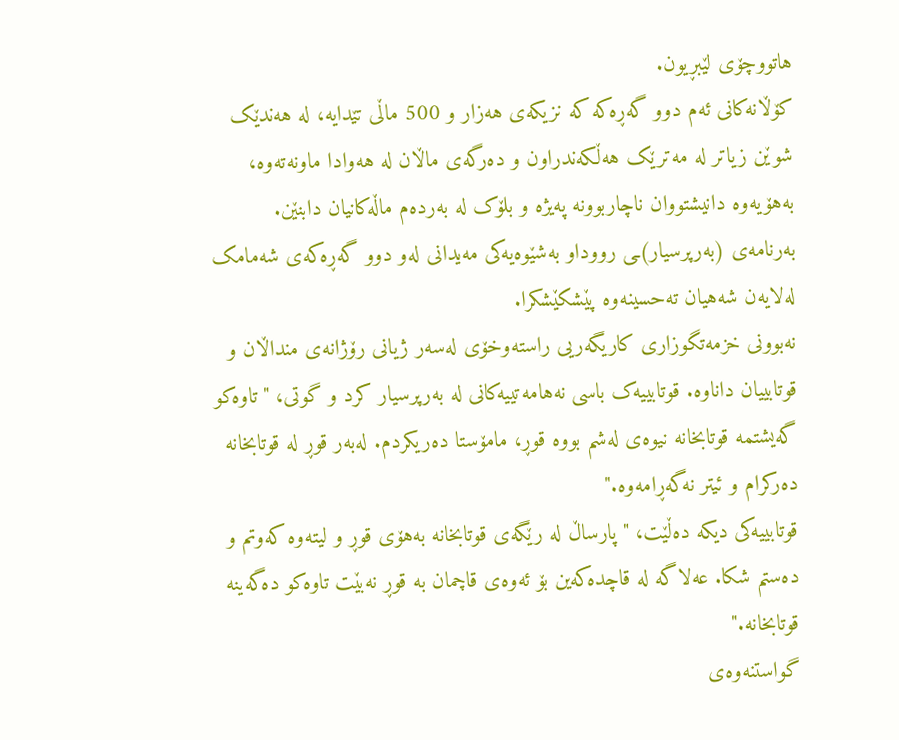هاتووچۆی لێبڕیون.
کۆڵانەکانی ئەم دوو گەڕەکە کە نزیکەی هەزار و 500 ماڵی تێدایە، لە هەندێک شوێن زیاتر لە مەترێک هەڵکەندراون و دەرگەی ماڵان لە هەوادا ماونەتەوە، بەهۆیەوە دانیشتووان ناچاربوونە پەیژە و بلۆک لە بەردەم ماڵەکانیان دابنێن.
بەرنامەی (بەرپرسیار)ـی رووداو بەشێوەیەکی مەیدانی لەو دوو گەڕەکەی شەمامک لەلایەن شەهیان تەحسینەوە پێشکێشکرا.
نەبوونی خزمەتگوزاری کاریگەریی راستەوخۆی لەسەر ژیانی رۆژانەی منداڵان و قوتابییان داناوە. قوتابییەک باسی نەهامەتییەکانی لە بەرپرسیار کرد و گوتی، "تاوەکو گەیشتمە قوتابخانە نیوەی لەشم بووە قوڕ، مامۆستا دەریکردم. لەبەر قوڕ لە قوتابخانە دەرکرام و ئیتر نەگەڕامەوە."
قوتابییەکی دیکە دەڵێت، "پارساڵ لە رێگەی قوتابخانە بەهۆی قوڕ و لیتەوە کەوتم و دەستم شکا. عەلاگە لە قاچدەکەین بۆ ئەوەی قاچمان بە قوڕ نەبێت تاوەکو دەگەینە قوتابخانە."
گواستنەوەی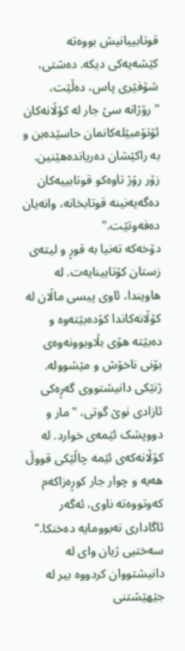قوتابییانیش بووەتە کێشەیەکی دیکە. دەشتی، شۆفێری پاس، دەڵێت، "رۆژانە سێ جار لە کۆڵانەکان ئۆتۆمبێلەکانمان حاسێدەبن و بە راکێشان دەریاندەهێنین. زۆر رۆژ تاوەکو قوتابییەکان دەگەیەنینە قوتابخانە، وانەیان دەفەوتێت."
دۆخەکە تەنیا بە قوڕ و لیتەی زستان کۆتایینایەت. لە هاویندا، ئاوی پیسی ماڵان لە کۆڵانەکاندا کۆدەبێتەوە و دەبێتە هۆی بڵاوبوونەوەی بۆنی ناخۆش و مێشوولە. ژنێکی دانیشتووی گەڕەکی ئازادی نوێ گوتی، "مار و دووپشک ئێمەی خوارد. لە کۆڵانەکەی ئێمە چاڵێکی قووڵ هەیە و چوار جار کوڕەزاکەم کەوتووەتە ناوی، ئەگەر ئاگاداری نەبوومایە دەخنکا."
سەختیی ژیان وای لە دانیشتووان کردووە بیر لە جێهێشتنی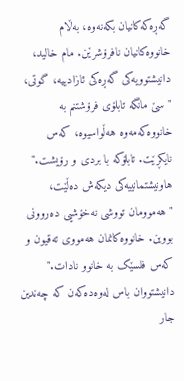گەڕەکەکانیان بکەنەوە، بەڵام خانووەکانیان نافرۆشرێن. مام خالید، دانیشتوویەکی گەڕەکی ئازادییە، گوتی، "سێ مانگە تابلۆی فرۆشتنم بە خانووەکەمەوە هەڵواسیوە، کەس نایکڕێت. تابلۆکە با بردی و رۆیشت." هاونیشتمانییەکی دیکەش دەڵێت، "هەموومان تووشی نەخۆشیی دەروونی بووین. خانووەکانمان هەمووی تەقیون و کەس فلسێک بە خانوو نادات."
دانیشتووان باس لەوەدەکەن کە چەندین جار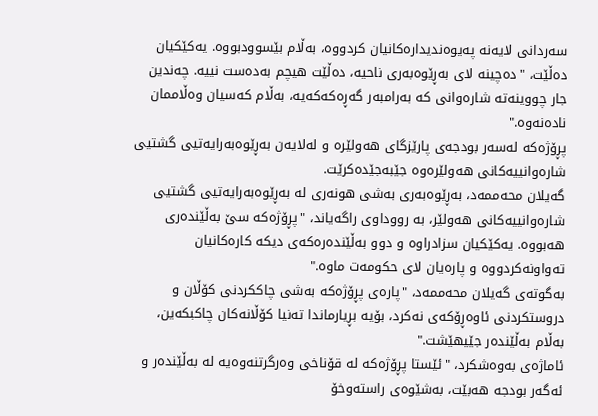سەردانی لایەنە پەیوەندیدارەکانیان کردووە، بەڵام بێسوودبووە. یەکێکیان دەڵێت، "دەچینە لای بەڕێوەبەری ناحیە، دەڵێت هیچم بەدەست نییە. چەندین جار چووینەتە شارەوانی کە بەرامبەر گەڕەکەکەیە، بەڵام کەسیان وەڵاممان نادەنەوە."
پڕۆژەکە لەسەر بودجەی پارێزگای هەولێرە و لەلایەن بەڕێوەبەرایەتیی گشتیی شارەوانییەکانی هەولێرەوە جێبەجێدەکرێت.
گەیلان محەممەد، بەڕێوەبەری بەشی هونەری لە بەڕێوەبەرایەتیی گشتیی شارەوانییەکانی هەولێر، بە رووداوی راگەیاند، "پڕۆژەکە سێ بەڵێندەری هەبووە. یەکێکیان سزادراوە و دوو بەڵێندەرەکەی دیکە کارەکانیان تەواونەکردووە و پارەیان لای حکومەت ماوە."
بەگوتەی گەیلان محەممەد، "پارەی پڕۆژەکە بەشی چاککردنی کۆڵان و دروستکردنی ئاوەڕۆکەی نەکرد، بۆیە بڕیارماندا تەنیا کۆڵانەکان چاکبکەین، بەڵام بەڵێندەر جێیهێشت."
ئاماژەی بەوەشکرد، "ئێستا پڕۆژەکە لە قۆناخی وەرگرتنەوەیە لە بەڵێندەر و ئەگەر بودجە هەبێت، بەشێوەی راستەوخۆ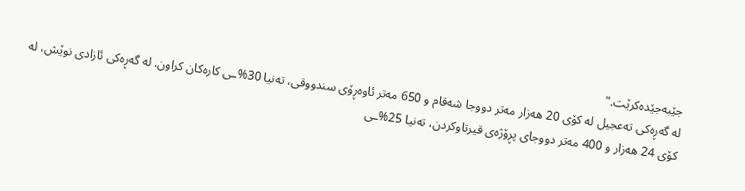جێبەجێدەکرێت."
لە گەڕەکی تەعجیل لە کۆی 20 هەزار مەتر دووجا شەقام و 650 مەتر ئاوەڕۆی سندووقی، تەنیا 30%ـی کارەکان کراون. لە گەڕەکی ئازادی نوێش، لە کۆی 24 هەزار و 400 مەتر دووجای پڕۆژەی قیرتاوکردن، تەنیا 25%ـی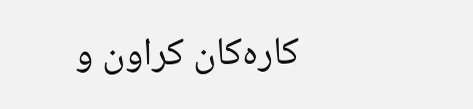کارەکان کراون و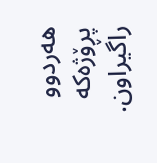هەردوو پڕۆژەکە راگیراون.